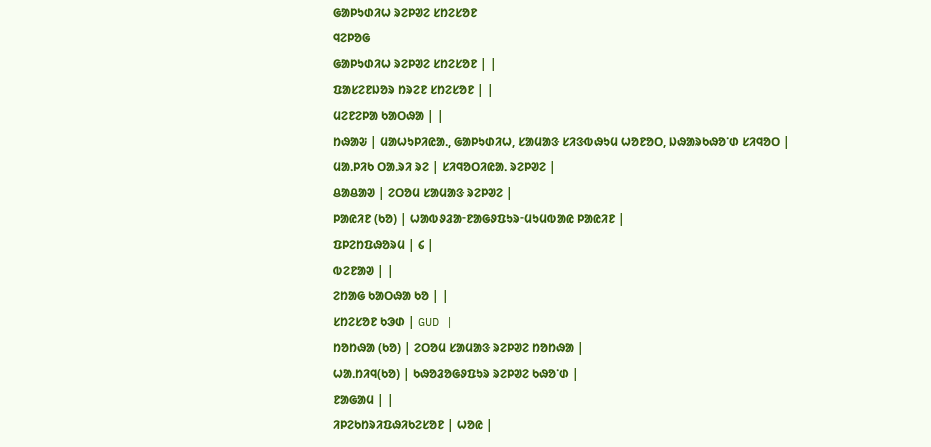ᱜᱟᱞᱩᱰᱤᱦ ᱨᱮᱞᱣᱮ ᱥᱴᱮᱥᱚᱱ
ᱧᱮᱞᱚᱜ
ᱜᱟᱞᱩᱰᱤᱦ ᱨᱮᱞᱣᱮ ᱥᱴᱮᱥᱚᱱ | |
ᱯᱟᱥᱮᱱᱡᱚᱨ ᱴᱨᱮᱱ ᱥᱴᱮᱥᱚᱱ | |
ᱢᱮᱱᱮᱞᱟ ᱠᱟᱛᱷᱟ | |
ᱴᱷᱟᱶ | ᱢᱟᱦᱩᱞᱤᱭᱟᱹ, ᱜᱟᱞᱩᱰᱤᱦ, ᱥᱟᱢᱟᱝ ᱥᱤᱝᱵᱷᱩᱢ ᱦᱚᱱᱚᱛ, ᱡᱷᱟᱨᱠᱷᱚᱸᱰ ᱥᱤᱧᱚᱛ |
ᱢᱟᱹᱞᱤᱠ ᱛᱟᱹᱨᱤ ᱨᱮ | ᱥᱤᱧᱚᱛᱤᱭᱟᱹ ᱨᱮᱞᱣᱮ |
ᱪᱟᱪᱟᱣ | ᱮᱛᱚᱢ ᱥᱟᱢᱟᱝ ᱨᱮᱞᱣᱮ |
ᱞᱟᱭᱤᱱ (ᱠᱚ) | ᱦᱟᱵᱽᱲᱟᱼᱱᱟᱜᱽᱯᱩᱨᱼᱢᱩᱢᱵᱟᱭ ᱞᱟᱭᱤᱱ |
ᱯᱞᱮᱴᱯᱷᱚᱨᱢ | ᱔ |
ᱵᱮᱱᱟᱣ | |
ᱮᱴᱟᱜ ᱠᱟᱛᱷᱟ ᱠᱚ | |
ᱥᱴᱮᱥᱚᱱ ᱠᱳᱰ | GUD |
ᱴᱚᱴᱷᱟ (ᱠᱚ) | ᱮᱛᱚᱢ ᱥᱟᱢᱟᱝ ᱨᱮᱞᱣᱮ ᱴᱚᱴᱷᱟ |
ᱦᱟᱹᱴᱤᱧ(ᱠᱚ) | ᱠᱷᱚᱲᱚᱜᱽᱯᱩᱨ ᱨᱮᱞᱣᱮ ᱠᱷᱚᱸᱰ |
ᱱᱟᱜᱟᱢ | |
ᱤᱞᱮᱠᱴᱨᱤᱯᱷᱤᱠᱮᱥᱚᱱ | ᱦᱚᱭ |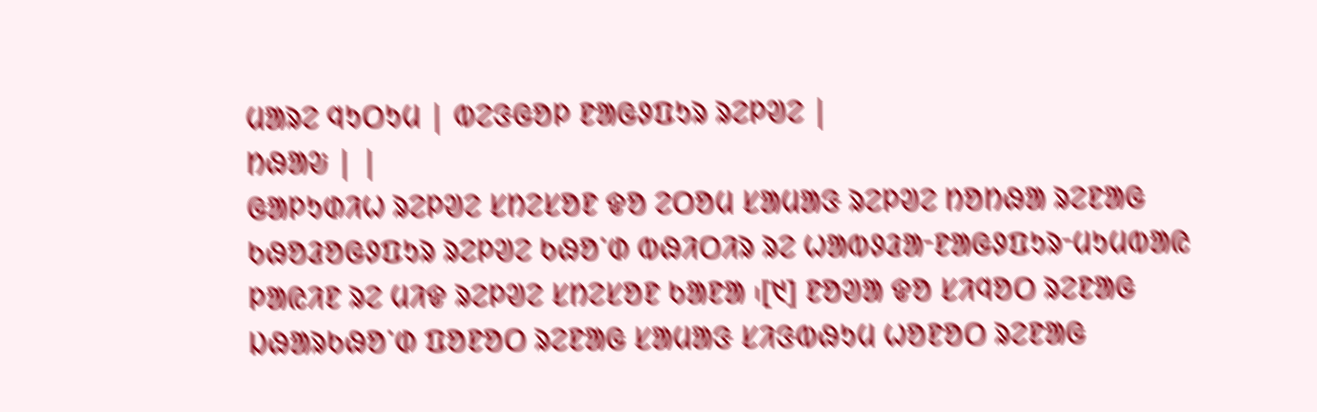ᱢᱟᱨᱮ ᱧᱩᱛᱩᱢ | ᱵᱮᱝᱜᱚᱞ ᱱᱟᱜᱽᱯᱩᱨ ᱨᱮᱞᱣᱮ |
ᱴᱷᱟᱶ | |
ᱜᱟᱞᱩᱰᱤᱦ ᱨᱮᱞᱣᱮ ᱥᱴᱮᱥᱚᱱ ᱫᱚ ᱮᱛᱚᱢ ᱥᱟᱢᱟᱝ ᱨᱮᱞᱣᱮ ᱴᱚᱴᱷᱟ ᱨᱮᱱᱟᱜ ᱠᱷᱚᱲᱚᱜᱽᱯᱩᱨ ᱨᱮᱞᱣᱮ ᱠᱷᱚᱸᱰ ᱵᱷᱤᱛᱤᱨ ᱨᱮ ᱦᱟᱵᱽᱲᱟᱼᱱᱟᱜᱽᱯᱩᱨᱼᱢᱩᱢᱵᱟᱭ ᱞᱟᱭᱤᱱ ᱨᱮ ᱢᱤᱫ ᱨᱮᱞᱣᱮ ᱥᱴᱮᱥᱚᱱ ᱠᱟᱱᱟ ᱾[᱑] ᱱᱚᱣᱟ ᱫᱚ ᱥᱤᱧᱚᱛ ᱨᱮᱱᱟᱜ ᱡᱷᱟᱨᱠᱷᱚᱸᱰ ᱯᱚᱱᱚᱛ ᱨᱮᱱᱟᱜ ᱥᱟᱢᱟᱝ ᱥᱤᱝᱵᱷᱩᱢ ᱦᱚᱱᱚᱛ ᱨᱮᱱᱟᱜ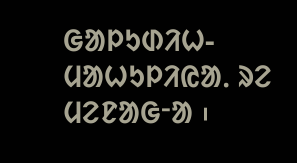ᱜᱟᱞᱩᱰᱤᱦ-ᱢᱟᱦᱩᱞᱤᱭᱟᱹ ᱨᱮ ᱢᱮᱱᱟᱜᱼᱟ ᱾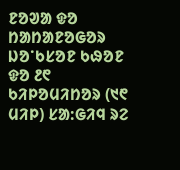ᱱᱚᱣᱟ ᱫᱚ ᱴᱟᱴᱟᱱᱚᱜᱚᱨ ᱡᱚᱸᱠᱥᱚᱱ ᱠᱷᱚᱱ ᱫᱚ ᱒᱖ ᱠᱤᱞᱚᱢᱤᱴᱚᱨ (᱑᱖ ᱢᱤᱞ) ᱥᱟ:ᱜᱤᱧ ᱨᱮ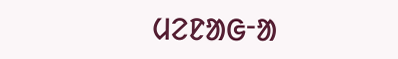ᱢᱮᱱᱟᱜᱼᱟ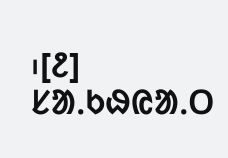᱾[᱒]
ᱥᱟᱹᱠᱷᱭᱟᱹᱛ